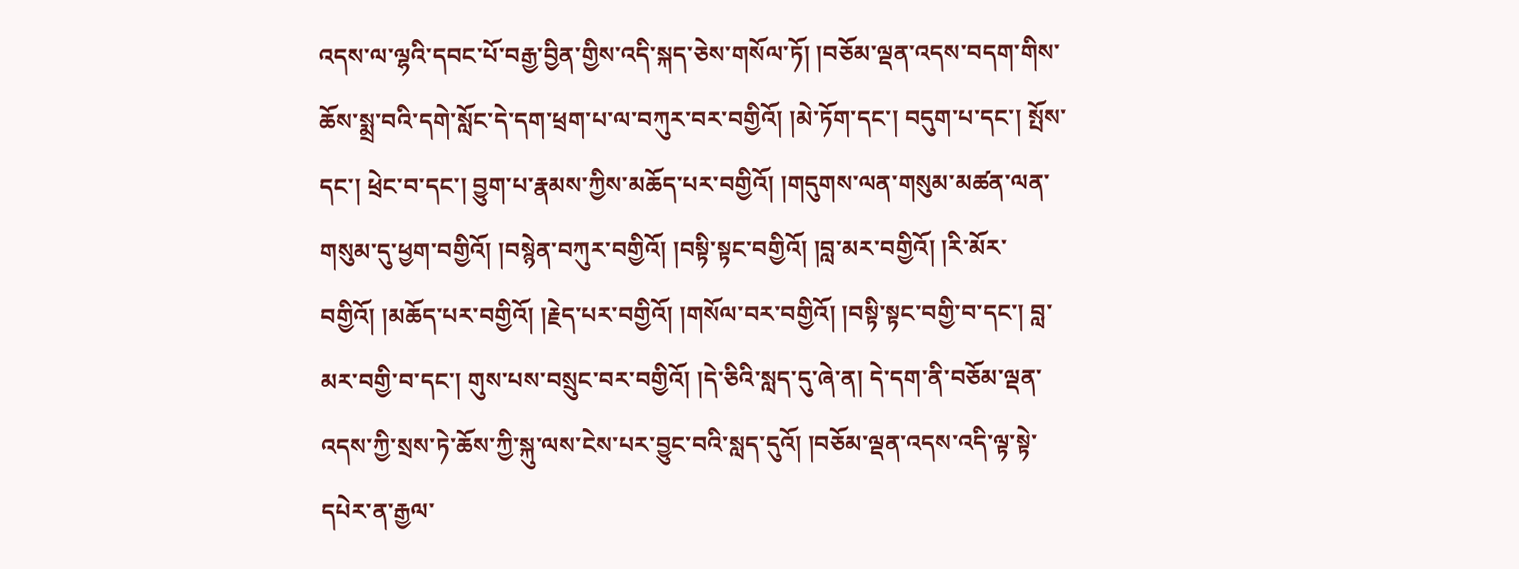འདས་ལ་ལྷའི་དབང་པོ་བརྒྱ་བྱིན་གྱིས་འདི་སྐད་ཅེས་གསོལ་ཏོ། །བཅོམ་ལྡན་འདས་བདག་གིས་ཆོས་སྨྲ་བའི་དགེ་སློང་དེ་དག་ཕྲག་པ་ལ་བཀུར་བར་བགྱིའོ། །མེ་ཏོག་དང་། བདུག་པ་དང་། སྤོས་དང་། ཕྲེང་བ་དང་། བྱུག་པ་རྣམས་ཀྱིས་མཆོད་པར་བགྱིའོ། །གདུགས་ལན་གསུམ་མཚན་ལན་གསུམ་དུ་ཕྱག་བགྱིའོ། །བསྙེན་བཀུར་བགྱིའོ། །བསྟི་སྟང་བགྱིའོ། །བླ་མར་བགྱིའོ། །རི་མོར་བགྱིའོ། །མཆོད་པར་བགྱིའོ། །རྗེད་པར་བགྱིའོ། །གསོལ་བར་བགྱིའོ། །བསྟི་སྟང་བགྱི་བ་དང་། བླ་མར་བགྱི་བ་དང་། གུས་པས་བསྲུང་བར་བགྱིའོ། །དེ་ཅིའི་སླད་དུ་ཞེ་ན། དེ་དག་ནི་བཅོམ་ལྡན་འདས་ཀྱི་སྲས་ཏེ་ཆོས་ཀྱི་སྐུ་ལས་ངེས་པར་བྱུང་བའི་སླད་དུའོ། །བཅོམ་ལྡན་འདས་འདི་ལྟ་སྟེ་དཔེར་ན་རྒྱལ་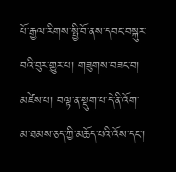པོ་རྒྱལ་རིགས་སྤྱི་བོ་ནས་དབང་བསྐུར་བའི་བུར་གྱུར་པ། གཟུགས་བཟང་བ། མཛེས་པ། བལྟ་ན་སྡུག་པ་དེ་ནི་འོག་མ་ཐམས་ཅད་ཀྱི་མཆོད་པའི་འོས་དང་།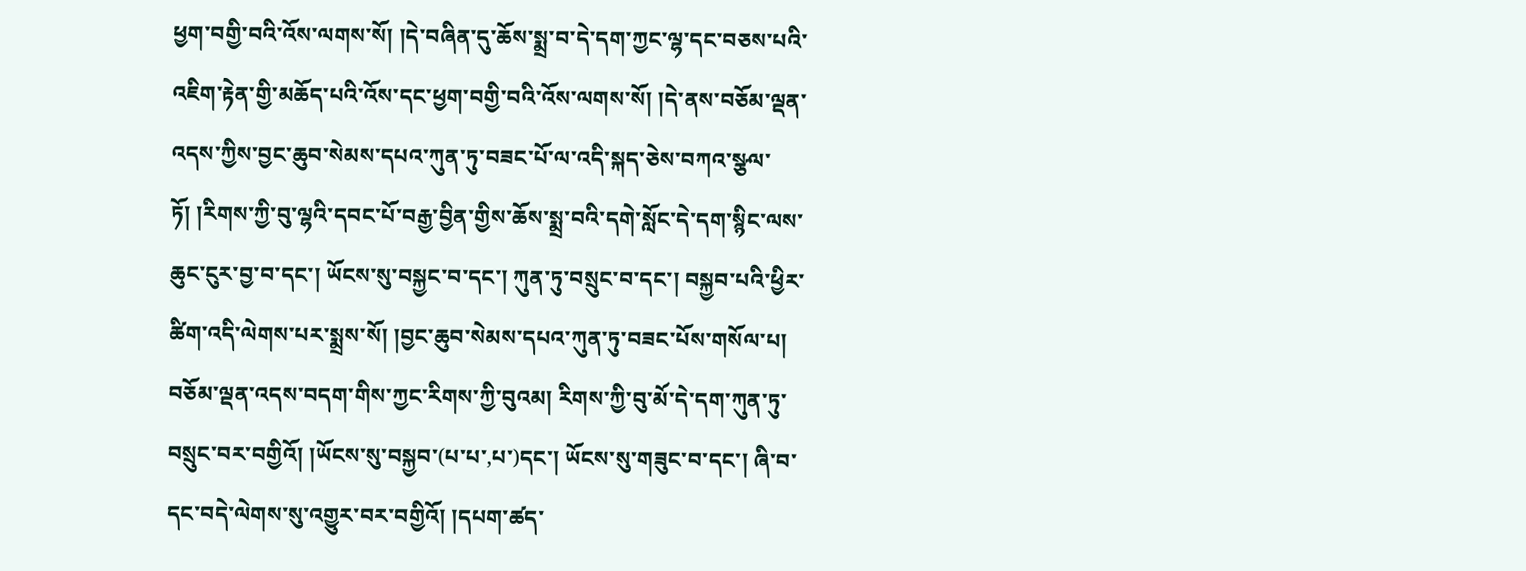ཕྱག་བགྱི་བའི་འོས་ལགས་སོ། །དེ་བཞིན་དུ་ཆོས་སྨྲ་བ་དེ་དག་ཀྱང་ལྷ་དང་བཅས་པའི་འཇིག་རྟེན་གྱི་མཆོད་པའི་འོས་དང་ཕྱག་བགྱི་བའི་འོས་ལགས་སོ། །དེ་ནས་བཅོམ་ལྡན་འདས་ཀྱིས་བྱང་ཆུབ་སེམས་དཔའ་ཀུན་ཏུ་བཟང་པོ་ལ་འདི་སྐད་ཅེས་བཀའ་སྩལ་ཏོ། །རིགས་ཀྱི་བུ་ལྷའི་དབང་པོ་བརྒྱ་བྱིན་གྱིས་ཆོས་སྨྲ་བའི་དགེ་སློང་དེ་དག་སྙིང་ལས་ཆུང་ངུར་བྱ་བ་དང་། ཡོངས་སུ་བསྐྱང་བ་དང་། ཀུན་ཏུ་བསྲུང་བ་དང་། བསྐྱབ་པའི་ཕྱིར་ཚིག་འདི་ལེགས་པར་སྨྲས་སོ། །བྱང་ཆུབ་སེམས་དཔའ་ཀུན་ཏུ་བཟང་པོས་གསོལ་པ། བཅོམ་ལྡན་འདས་བདག་གིས་ཀྱང་རིགས་ཀྱི་བུའམ། རིགས་ཀྱི་བུ་མོ་དེ་དག་ཀུན་ཏུ་བསྲུང་བར་བགྱིའོ། །ཡོངས་སུ་བསྐྱབ་(པ་པ་,པ་)དང་། ཡོངས་སུ་གཟུང་བ་དང་། ཞི་བ་དང་བདེ་ལེགས་སུ་འགྱུར་བར་བགྱིའོ། །དཔག་ཚད་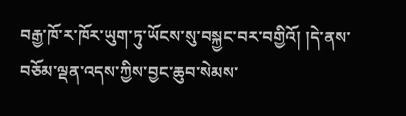བརྒྱ་ཁོ་ར་ཁོར་ཡུག་ཏུ་ཡོངས་སུ་བསྐྱང་བར་བགྱིའོ། །དེ་ནས་བཅོམ་ལྡན་འདས་ཀྱིས་བྱང་ཆུབ་སེམས་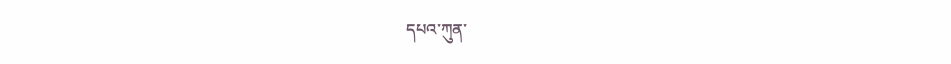དཔའ་ཀུན་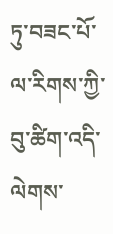ཏུ་བཟང་པོ་ལ་རིགས་ཀྱི་བུ་ཚིག་འདི་ལེགས་